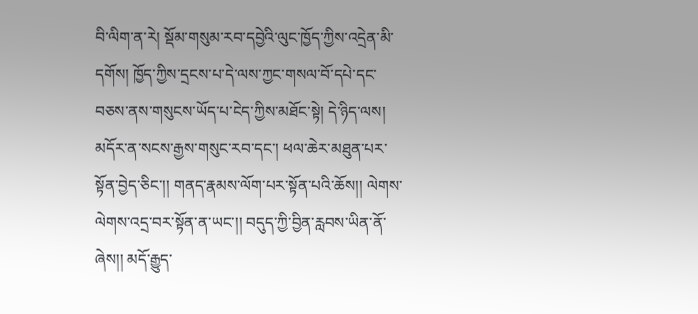བི་ལིག་ན་རེ། སྡོམ་གསུམ་རབ་དབྱེའི་ལུང་ཁྱོད་ཀྱིས་འདྲེན་མི་དགོས། ཁྱོད་ཀྱིས་དྲངས་པ་དེ་ལས་ཀྱང་གསལ་བོ་དཔེ་དང་བཅས་ནས་གསུངས་ཡོད་པ་ངེད་ཀྱིས་མཐོང་སྟེ། དེ་ཉིད་ལས། མདོར་ན་སངས་རྒྱས་གསུང་རབ་དང་། ཕལ་ཆེར་མཐུན་པར་སྟོན་བྱེད་ཅིང་།། གནད་རྣམས་ལོག་པར་སྟོན་པའི་ཆོས།། ལེགས་ལེགས་འདྲ་བར་སྟོན་ན་ཡང་།། བདུད་ཀྱི་བྱིན་རླབས་ཡིན་ནོ་ཞེས།། མདོ་རྒྱུད་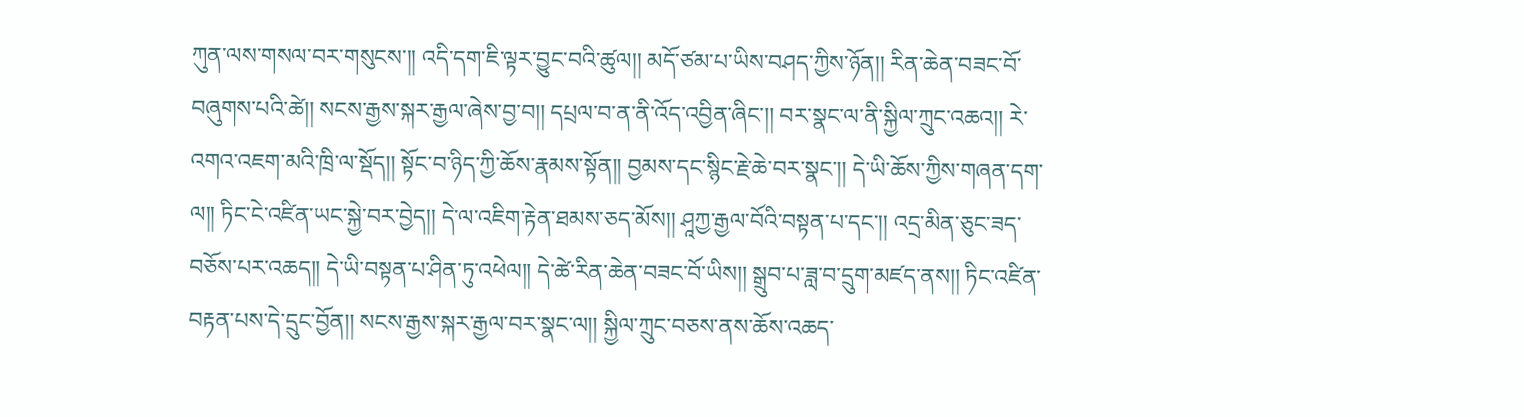ཀུན་ལས་གསལ་བར་གསུངས་།། འདི་དག་ཇི་ལྟར་བྱུང་བའི་ཚུལ།། མདོ་ཙམ་པ་ཡིས་བཤད་ཀྱིས་ཉོན།། རིན་ཆེན་བཟང་བོ་བཞུགས་པའི་ཚེ།། སངས་རྒྱས་སྐར་རྒྱལ་ཞེས་བྱ་བ།། དཔྲལ་བ་ན་ནི་འོད་འབྱིན་ཞིང་།། བར་སྣང་ལ་ནི་སྐྱིལ་ཀྲུང་འཆའ།། རེ་འགའ་འཇག་མའི་ཁྲི་ལ་སྡོད།། སྟོང་བ་ཉིད་ཀྱི་ཆོས་རྣམས་སྟོན།། བྱམས་དང་སྙིང་རྗེ་ཆེ་བར་སྣང་།། དེ་ཡི་ཆོས་ཀྱིས་གཞན་དག་ལ།། ཏིང་ངེ་འཛིན་ཡང་སྐྱེ་བར་བྱེད།། དེ་ལ་འཇིག་རྟེན་ཐམས་ཅད་མོས།། ཤཱཀྱ་རྒྱལ་བོའི་བསྟན་པ་དང་།། འདྲ་མིན་ཅུང་ཟད་བཅོས་པར་འཆད།། དེ་ཡི་བསྟན་པ་ཤིན་ཏུ་འཕེལ།། དེ་ཚེ་རིན་ཆེན་བཟང་བོ་ཡིས།། སྒྲུབ་པ་ཟླ་བ་དྲུག་མཛད་ནས།། ཏིང་འཛིན་བརྟན་པས་དེ་དྲུང་བྱོན།། སངས་རྒྱས་སྐར་རྒྱལ་བར་སྣང་ལ།། སྐྱིལ་ཀྲུང་བཅས་ནས་ཆོས་འཆད་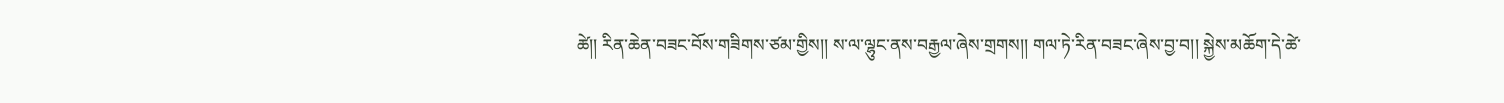ཚེ།། རིན་ཆེན་བཟང་བོས་གཟིགས་ཙམ་གྱིས།། ས་ལ་ལྷུང་ནས་བརྒྱལ་ཞེས་གྲགས།། གལ་ཏེ་རིན་བཟང་ཞེས་བྱ་བ།། སྐྱེས་མཆོག་དེ་ཚེ་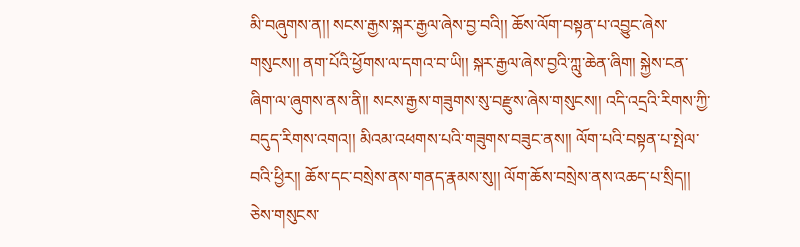མི་བཞུགས་ན།། སངས་རྒྱས་སྐར་རྒྱལ་ཞེས་བྱ་བའི།། ཆོས་ལོག་བསྟན་པ་འབྱུང་ཞེས་གསུངས།། ནག་པོའི་ཕྱོགས་ལ་དགའ་བ་ཡི།། སྐར་རྒྱལ་ཞེས་བྱའི་ཀླུ་ཆེན་ཞིག། སྐྱེས་ངན་ཞིག་ལ་ཞུགས་ནས་ནི།། སངས་རྒྱས་གཟུགས་སུ་བརྫུས་ཞེས་གསུངས།། འདི་འདྲའི་རིགས་ཀྱི་བདུད་རིགས་འགའ།། མིའམ་འཕགས་པའི་གཟུགས་བཟུང་ནས།། ལོག་པའི་བསྟན་པ་སྤེལ་བའི་ཕྱིར།། ཆོས་དང་བསྲེས་ནས་གནད་རྣམས་སུ།། ལོག་ཆོས་བསྲེས་ནས་འཆད་པ་སྲིད།། ཅེས་གསུངས་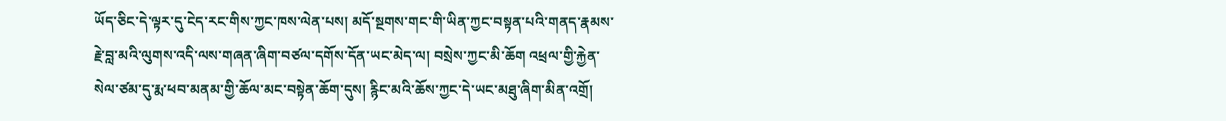ཡོད་ཅིང་དེ་ལྟར་དུ་ངེད་རང་གིས་ཀྱང་ཁས་ལེན་པས། མདོ་སྔགས་གང་གི་ཡིན་ཀྱང་བསྟན་པའི་གནད་རྣམས་རྗེ་བླ་མའི་ལུགས་འདི་ལས་གཞན་ཞིག་བཙལ་དགོས་དོན་ཡང་མེད་ལ། བསྲེས་ཀྱང་མི་ཆོག འཕྲལ་གྱི་རྐྱེན་སེལ་ཙམ་དུ་རྨ་ཕབ་མནམ་གྱི་ཆོལ་མང་བསྟེན་ཆོག་དུས། རྙིང་མའི་ཆོས་ཀྱང་དེ་ཡང་མཐུ་ཞིག་མིན་འགྲོ།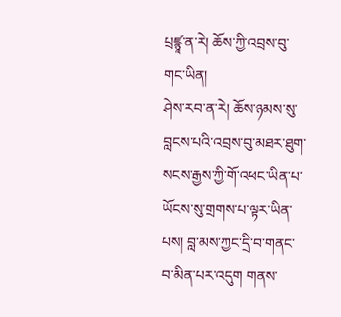པྲཛྙཱ་ན་རེ། ཆོས་ཀྱི་འབྲས་བུ་གང་ཡིན།
ཤེས་རབ་ན་རེ། ཆོས་ཉམས་སུ་བླངས་པའི་འབྲས་བུ་མཐར་ཐུག་སངས་རྒྱས་ཀྱི་གོ་འཕང་ཡིན་པ་ཡོངས་སུ་གྲགས་པ་ལྟར་ཡིན་པས། བླ་མས་ཀྱང་དྲི་བ་གནང་བ་མིན་པར་འདུག གནས་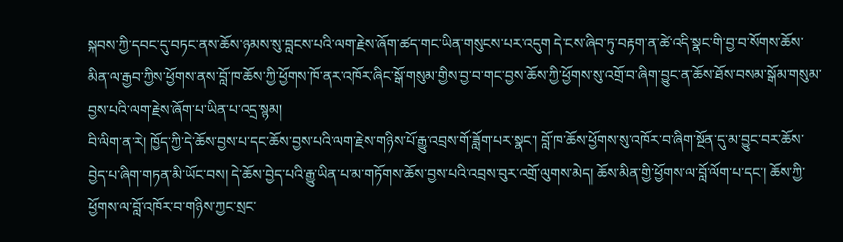སྐབས་ཀྱི་དབང་དུ་བཏང་ནས་ཆོས་ཉམས་སུ་བླངས་པའི་ལག་རྗེས་ཞོག་ཚད་གང་ཡིན་གསུངས་པར་འདུག དེ་ངས་ཞིབ་ཏུ་བརྟག་ན་ཚེ་འདི་སྣང་གི་བྱ་བ་སོགས་ཆོས་མིན་ལ་རྒྱབ་ཀྱིས་ཕྱོགས་ནས་བློ་ཁ་ཆོས་ཀྱི་ཕྱོགས་ཁོ་ནར་འཁོར་ཞིང་སྒོ་གསུམ་གྱིས་བྱ་བ་གང་བྱས་ཆོས་ཀྱི་ཕྱོགས་སུ་འགྲོ་བ་ཞིག་བྱུང་ན་ཆོས་ཐོས་བསམ་སྒོམ་གསུམ་བྱས་པའི་ལག་རྗེས་ཞོག་པ་ཡིན་པ་འདྲ་སྙམ།
བི་ལིག་ན་རེ། ཁྱོད་ཀྱི་དེ་ཆོས་བྱས་པ་དང་ཆོས་བྱས་པའི་ལག་རྗེས་གཉིས་པོ་རྒྱུ་འབྲས་གོ་ཟློག་པར་སྣང་། བློ་ཁ་ཆོས་ཕྱོགས་སུ་འཁོར་བ་ཞིག་སྔོན་དུ་མ་བྱུང་བར་ཆོས་བྱེད་པ་ཞིག་གཏན་མི་ཡོང་བས། དེ་ཆོས་བྱེད་པའི་རྒྱུ་ཡིན་པ་མ་གཏོགས་ཆོས་བྱས་པའི་འབྲས་བུར་འགྲོ་ལུགས་མེད། ཆོས་མིན་གྱི་ཕྱོགས་ལ་བློ་ལོག་པ་དང་། ཆོས་ཀྱི་ཕྱོགས་ལ་བློ་འཁོར་བ་གཉིས་ཀྱང་སྲང་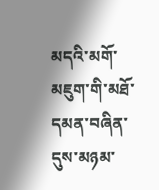མདའི་མགོ་མཇུག་གི་མཐོ་དམན་བཞིན་དུས་མཉམ་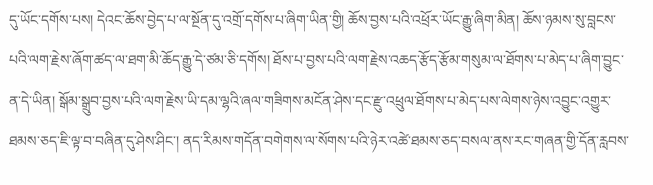དུ་ཡོང་དགོས་པས། དེའང་ཆོས་བྱེད་པ་ལ་སྔོན་དུ་འགྲོ་དགོས་པ་ཞིག་ཡིན་གྱི། ཆོས་བྱས་པའི་འཕྲོར་ཡོང་རྒྱུ་ཞིག་མིན། ཆོས་ཉམས་སུ་བླངས་པའི་ལག་རྗེས་ཞོག་ཚད་ལ་ཐག་མི་ཆོད་རྒྱུ་དེ་ཙམ་ཅི་དགོས། ཐོས་པ་བྱས་པའི་ལག་རྗེས་འཆད་རྩོད་རྩོམ་གསུམ་ལ་ཐོགས་པ་མེད་པ་ཞིག་བྱུང་ན་དེ་ཡིན། སྒོམ་སྒྲུབ་བྱས་པའི་ལག་རྗེས་ཡི་དམ་ལྷའི་ཞལ་གཟིགས་མངོན་ཤེས་དང་རྫུ་འཕྲུལ་ཐོགས་པ་མེད་པས་ལེགས་ཉེས་འབྱུང་འགྱུར་ཐམས་ཅད་ཇི་ལྟ་བ་བཞིན་དུ་ཤེས་ཤིང་། ནད་རིམས་གདོན་བགེགས་ལ་སོགས་པའི་ཉེར་འཚེ་ཐམས་ཅད་བསལ་ནས་རང་གཞན་གྱི་དོན་རླབས་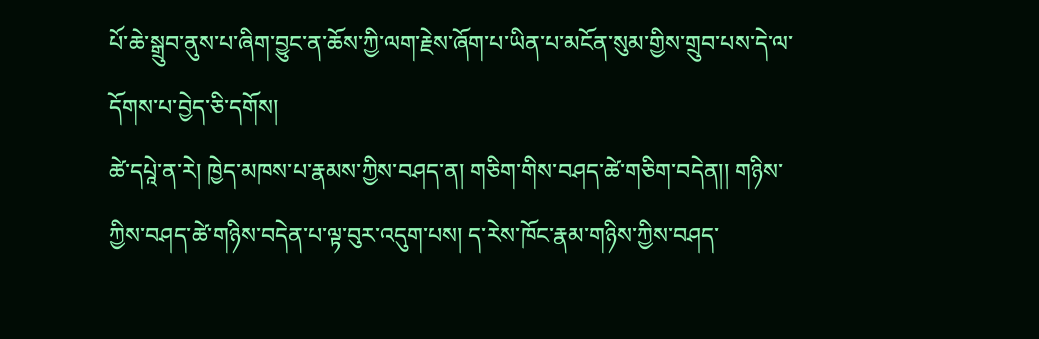པོ་ཆེ་སྒྲུབ་ནུས་པ་ཞིག་བྱུང་ན་ཆོས་ཀྱི་ལག་རྗེས་ཞོག་པ་ཡིན་པ་མངོན་སུམ་གྱིས་གྲུབ་པས་དེ་ལ་དོགས་པ་བྱེད་ཅི་དགོས།
ཚེ་དཔཱེ་ན་རེ། ཁྱེད་མཁས་པ་རྣམས་ཀྱིས་བཤད་ན། གཅིག་གིས་བཤད་ཚེ་གཅིག་བདེན།། གཉིས་ཀྱིས་བཤད་ཚེ་གཉིས་བདེན་པ་ལྟ་བུར་འདུག་པས། ད་རེས་ཁོང་རྣམ་གཉིས་ཀྱིས་བཤད་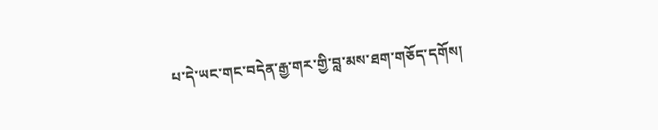པ་དེ་ཡང་གང་བདེན་རྒྱ་གར་གྱི་བླ་མས་ཐག་གཅོད་དགོས།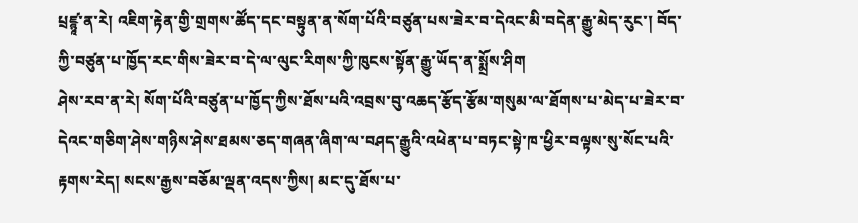པྲཛྙཱ་ན་རེ། འཇིག་རྟེན་གྱི་གྲགས་ཚོད་དང་བསྟུན་ན་སོག་པོའི་བཙུན་པས་ཟེར་བ་དེའང་མི་བདེན་རྒྱུ་མེད་རུང་། བོད་ཀྱི་བཙུན་པ་ཁྱོད་རང་གིས་ཟེར་བ་དེ་ལ་ལུང་རིགས་ཀྱི་ཁུངས་སྟོན་རྒྱུ་ཡོད་ན་སྨྲོས་ཤིག
ཤེས་རབ་ན་རེ། སོག་པོའི་བཙུན་པ་ཁྱོད་ཀྱིས་ཐོས་པའི་འབྲས་བུ་འཆད་རྩོད་རྩོམ་གསུམ་ལ་ཐོགས་པ་མེད་པ་ཟེར་བ་དེའང་གཅིག་ཤེས་གཉིས་ཤེས་ཐམས་ཅད་གཞན་ཞིག་ལ་བཤད་རྒྱུའི་འཕེན་པ་བཏང་སྟེ་ཁ་ཕྱིར་བལྟས་སུ་སོང་པའི་རྟགས་རེད། སངས་རྒྱས་བཅོམ་ལྡན་འདས་ཀྱིས། མང་དུ་ཐོས་པ་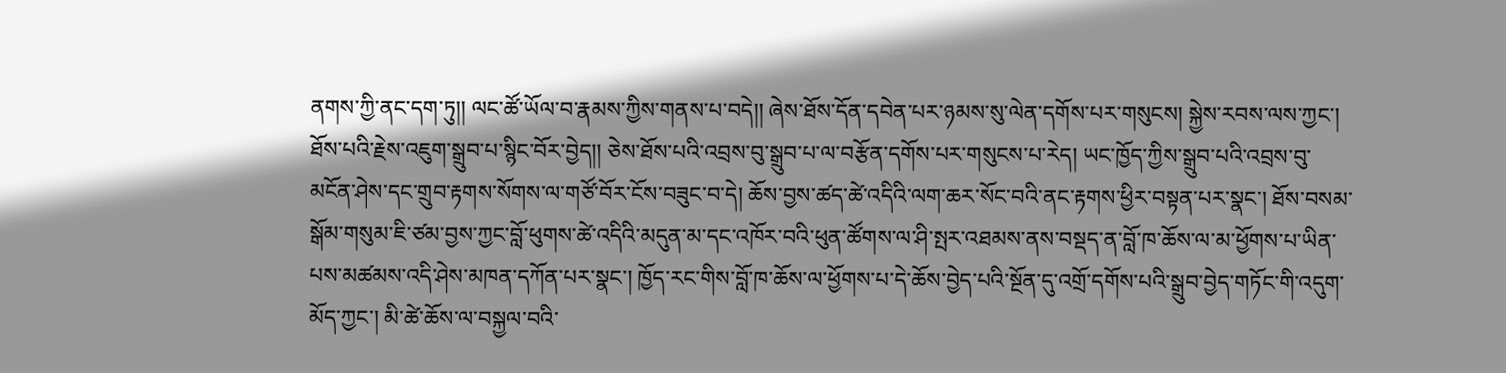ནགས་ཀྱི་ནང་དག་ཏུ།། ལང་ཚོ་ཡོལ་བ་རྣམས་ཀྱིས་གནས་པ་བདེ།། ཞེས་ཐོས་དོན་དབེན་པར་ཉམས་སུ་ལེན་དགོས་པར་གསུངས། སྐྱེས་རབས་ལས་ཀྱང་། ཐོས་པའི་རྗེས་འཇུག་སྒྲུབ་པ་སྙིང་བོར་བྱེད།། ཅེས་ཐོས་པའི་འབྲས་བུ་སྒྲུབ་པ་ལ་བརྩོན་དགོས་པར་གསུངས་པ་རེད། ཡང་ཁྱོད་ཀྱིས་སྒྲུབ་པའི་འབྲས་བུ་མངོན་ཤེས་དང་གྲུབ་རྟགས་སོགས་ལ་གཙོ་བོར་ངོས་བཟུང་བ་དེ། ཆོས་བྱས་ཚད་ཚེ་འདིའི་ལག་ཆར་སོང་བའི་ནང་རྟགས་ཕྱིར་བསྟན་པར་སྣང་། ཐོས་བསམ་སྒོམ་གསུམ་ཇི་ཙམ་བྱས་ཀྱང་བློ་ཕུགས་ཚེ་འདིའི་མདུན་མ་དང་འཁོར་བའི་ཕུན་ཚོགས་ལ་ཤི་སྤར་འཐམས་ནས་བསྡད་ན་བློ་ཁ་ཆོས་ལ་མ་ཕྱོགས་པ་ཡིན་པས་མཚམས་འདི་ཤེས་མཁན་དཀོན་པར་སྣང་། ཁྱོད་རང་གིས་བློ་ཁ་ཆོས་ལ་ཕྱོགས་པ་དེ་ཆོས་བྱེད་པའི་སྔོན་དུ་འགྲོ་དགོས་པའི་སྒྲུབ་བྱེད་གཏོང་གི་འདུག་མོད་ཀྱང་། མི་ཚེ་ཆོས་ལ་བསྐྱལ་བའི་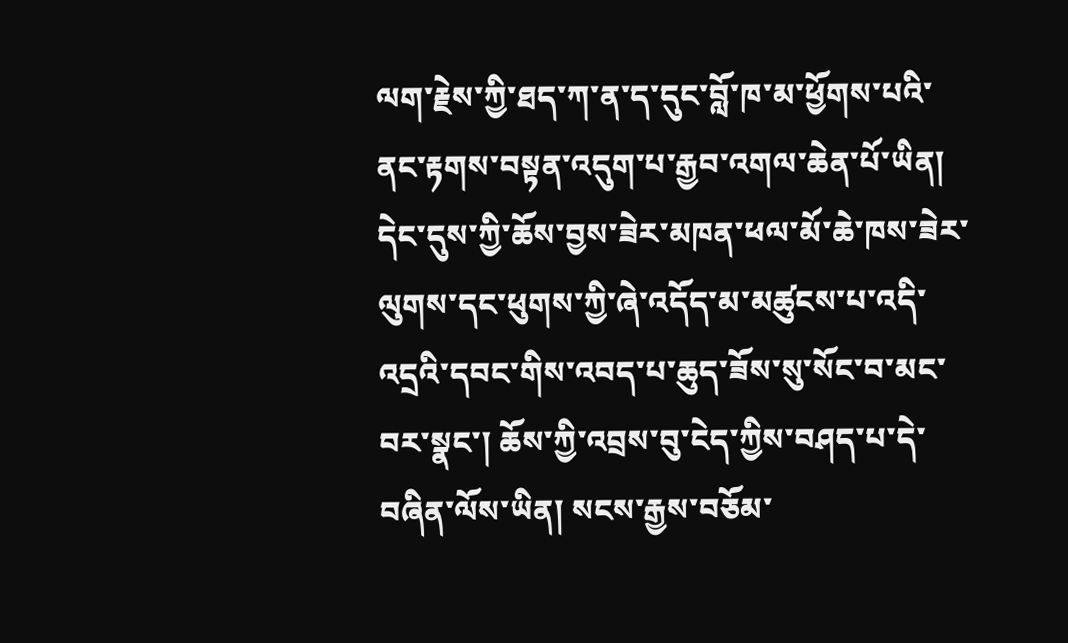ལག་རྗེས་ཀྱི་ཐད་ཀ་ན་ད་དུང་བློ་ཁ་མ་ཕྱོགས་པའི་ནང་རྟགས་བསྟན་འདུག་པ་རྒྱབ་འགལ་ཆེན་པོ་ཡིན། དེང་དུས་ཀྱི་ཆོས་བྱས་ཟེར་མཁན་ཕལ་མོ་ཆེ་ཁས་ཟེར་ལུགས་དང་ཕུགས་ཀྱི་ཞེ་འདོད་མ་མཚུངས་པ་འདི་འདྲའི་དབང་གིས་འབད་པ་ཆུད་ཟོས་སུ་སོང་བ་མང་བར་སྣང་། ཆོས་ཀྱི་འབྲས་བུ་ངེད་ཀྱིས་བཤད་པ་དེ་བཞིན་ལོས་ཡིན། སངས་རྒྱས་བཅོམ་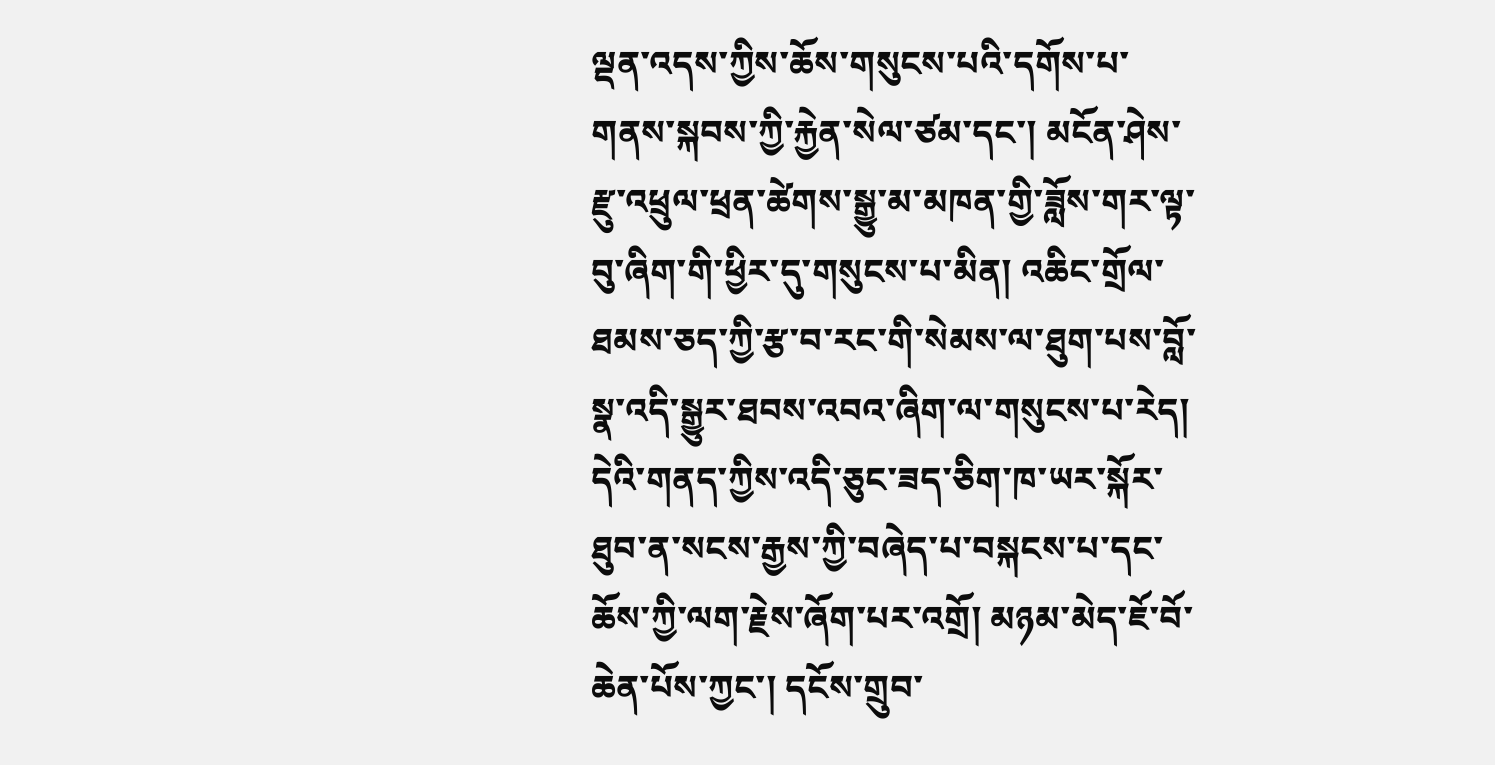ལྡན་འདས་ཀྱིས་ཆོས་གསུངས་པའི་དགོས་པ་གནས་སྐབས་ཀྱི་རྐྱེན་སེལ་ཙམ་དང་། མངོན་ཤེས་རྫུ་འཕྲུལ་ཕྲན་ཚེགས་སྒྱུ་མ་མཁན་གྱི་ཟློས་གར་ལྟ་བུ་ཞིག་གི་ཕྱིར་དུ་གསུངས་པ་མིན། འཆིང་གྲོལ་ཐམས་ཅད་ཀྱི་རྩ་བ་རང་གི་སེམས་ལ་ཐུག་པས་བློ་སྣ་འདི་སྒྱུར་ཐབས་འབའ་ཞིག་ལ་གསུངས་པ་རེད། དེའི་གནད་ཀྱིས་འདི་ཅུང་ཟད་ཅིག་ཁ་ཡར་སྐོར་ཐུབ་ན་སངས་རྒྱས་ཀྱི་བཞེད་པ་བསྐངས་པ་དང་ཆོས་ཀྱི་ལག་རྗེས་ཞོག་པར་འགྲོ། མཉམ་མེད་ཇོ་བོ་ཆེན་པོས་ཀྱང་། དངོས་གྲུབ་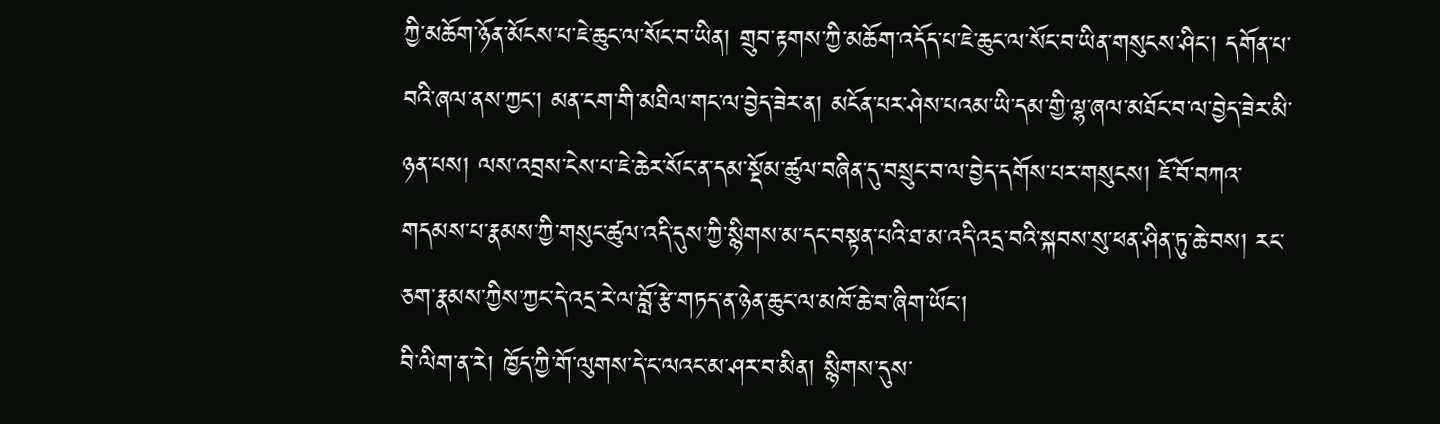ཀྱི་མཆོག་ཉོན་མོངས་པ་ཇེ་ཆུང་ལ་སོང་བ་ཡིན། གྲུབ་རྟགས་ཀྱི་མཆོག་འདོད་པ་ཇེ་ཆུང་ལ་སོང་བ་ཡིན་གསུངས་ཤིང་། དགོན་པ་བའི་ཞལ་ནས་ཀྱང་། མན་ངག་གི་མཐིལ་གང་ལ་བྱེད་ཟེར་ན། མངོན་པར་ཤེས་པའམ་ཡི་དམ་གྱི་ལྷ་ཞལ་མཐོང་བ་ལ་བྱེད་ཟེར་མི་ཉན་པས། ལས་འབྲས་ངེས་པ་ཇེ་ཆེར་སོང་ན་དམ་སྡོམ་ཚུལ་བཞིན་དུ་བསྲུང་བ་ལ་བྱེད་དགོས་པར་གསུངས། ཇོ་བོ་བཀའ་གདམས་པ་རྣམས་ཀྱི་གསུང་ཚུལ་འདི་དུས་ཀྱི་སྙིགས་མ་དང་བསྟན་པའི་ཐ་མ་འདི་འདྲ་བའི་སྐབས་སུ་ཕན་ཤིན་ཏུ་ཆེ་བས། རང་ཅག་རྣམས་ཀྱིས་ཀྱང་དེ་འདྲ་རེ་ལ་བློ་རྩེ་གཏད་ན་ཉེན་ཆུང་ལ་མཁོ་ཆེ་བ་ཞིག་ཡོང་།
བི་ལིག་ན་རེ། ཁྱོད་ཀྱི་གོ་ལུགས་དེ་ང་ལའང་མ་ཤར་བ་མིན། སྙིགས་དུས་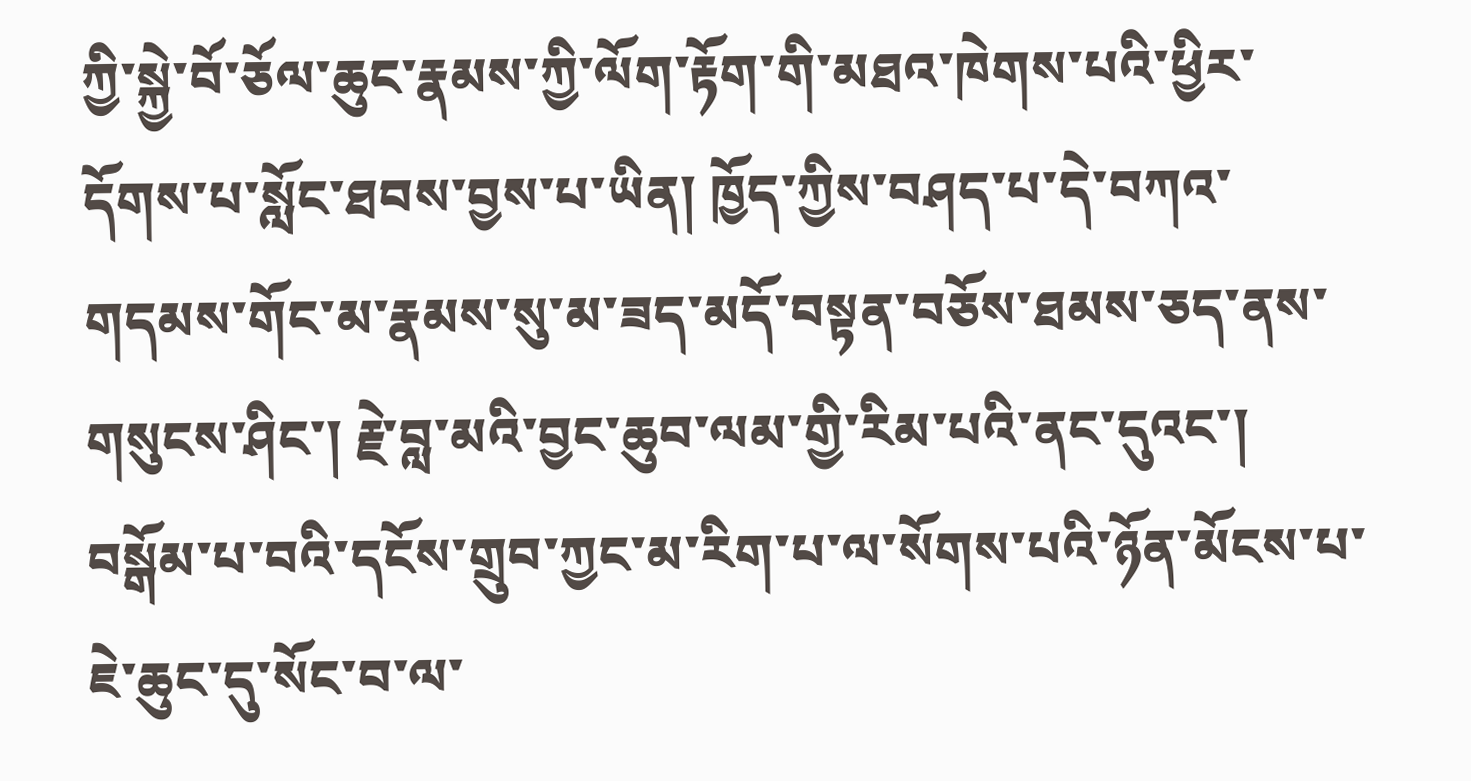ཀྱི་སྐྱེ་བོ་ཅོལ་ཆུང་རྣམས་ཀྱི་ལོག་རྟོག་གི་མཐའ་ཁེགས་པའི་ཕྱིར་དོགས་པ་སློང་ཐབས་བྱས་པ་ཡིན། ཁྱོད་ཀྱིས་བཤད་པ་དེ་བཀའ་གདམས་གོང་མ་རྣམས་སུ་མ་ཟད་མདོ་བསྟན་བཅོས་ཐམས་ཅད་ནས་གསུངས་ཤིང་། རྗེ་བླ་མའི་བྱང་ཆུབ་ལམ་གྱི་རིམ་པའི་ནང་དུའང་། བསྒོམ་པ་བའི་དངོས་གྲུབ་ཀྱང་མ་རིག་པ་ལ་སོགས་པའི་ཉོན་མོངས་པ་ཇེ་ཆུང་དུ་སོང་བ་ལ་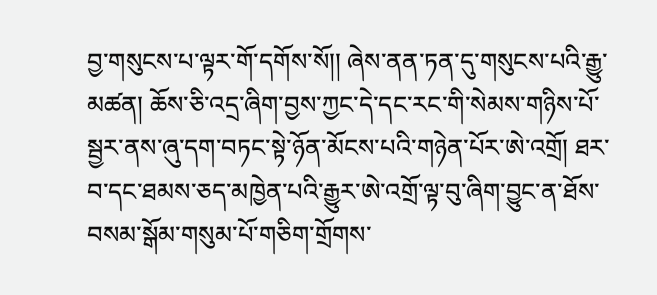བྱ་གསུངས་པ་ལྟར་གོ་དགོས་སོ།། ཞེས་ནན་ཏན་དུ་གསུངས་པའི་རྒྱུ་མཚན། ཆོས་ཅི་འདྲ་ཞིག་བྱས་ཀྱང་དེ་དང་རང་གི་སེམས་གཉིས་པོ་སྦྱར་ནས་ཞུ་དག་བཏང་སྟེ་ཉོན་མོངས་པའི་གཉེན་པོར་ཨེ་འགྲོ། ཐར་བ་དང་ཐམས་ཅད་མཁྱེན་པའི་རྒྱུར་ཨེ་འགྲོ་ལྟ་བུ་ཞིག་བྱུང་ན་ཐོས་བསམ་སྒོམ་གསུམ་པོ་གཅིག་གྲོགས་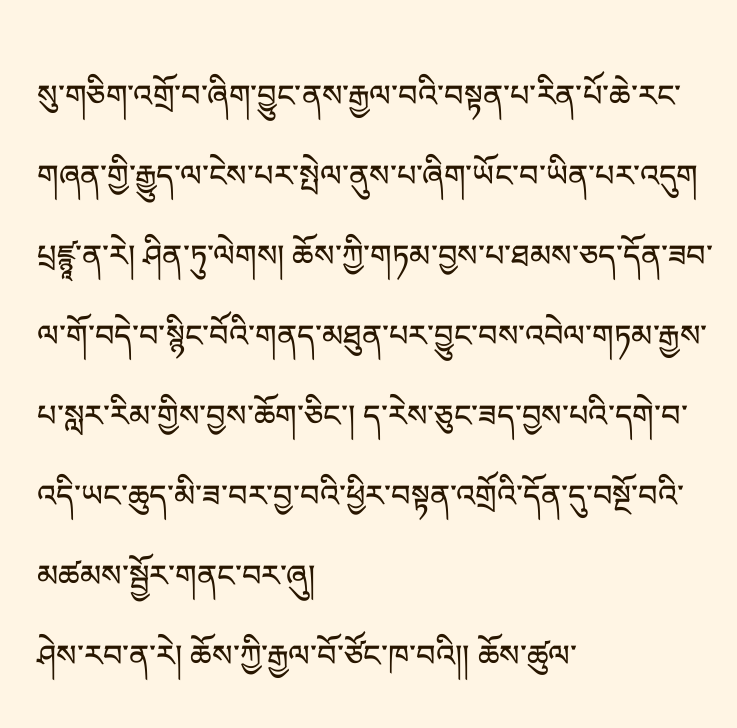སུ་གཅིག་འགྲོ་བ་ཞིག་བྱུང་ནས་རྒྱལ་བའི་བསྟན་པ་རིན་པོ་ཆེ་རང་གཞན་གྱི་རྒྱུད་ལ་ངེས་པར་སྤེལ་ནུས་པ་ཞིག་ཡོང་བ་ཡིན་པར་འདུག
པྲཛྙཱ་ན་རེ། ཤིན་ཏུ་ལེགས། ཆོས་ཀྱི་གཏམ་བྱས་པ་ཐམས་ཅད་དོན་ཟབ་ལ་གོ་བདེ་བ་སྙིང་བོའི་གནད་མཐུན་པར་བྱུང་བས་འབེལ་གཏམ་རྒྱས་པ་སླར་རིམ་གྱིས་བྱས་ཆོག་ཅིང་། ད་རེས་ཅུང་ཟད་བྱས་པའི་དགེ་བ་འདི་ཡང་ཆུད་མི་ཟ་བར་བྱ་བའི་ཕྱིར་བསྟན་འགྲོའི་དོན་དུ་བསྔོ་བའི་མཚམས་སྦྱོར་གནང་བར་ཞུ།
ཤེས་རབ་ན་རེ། ཆོས་ཀྱི་རྒྱལ་བོ་ཙོང་ཁ་བའི།། ཆོས་ཚུལ་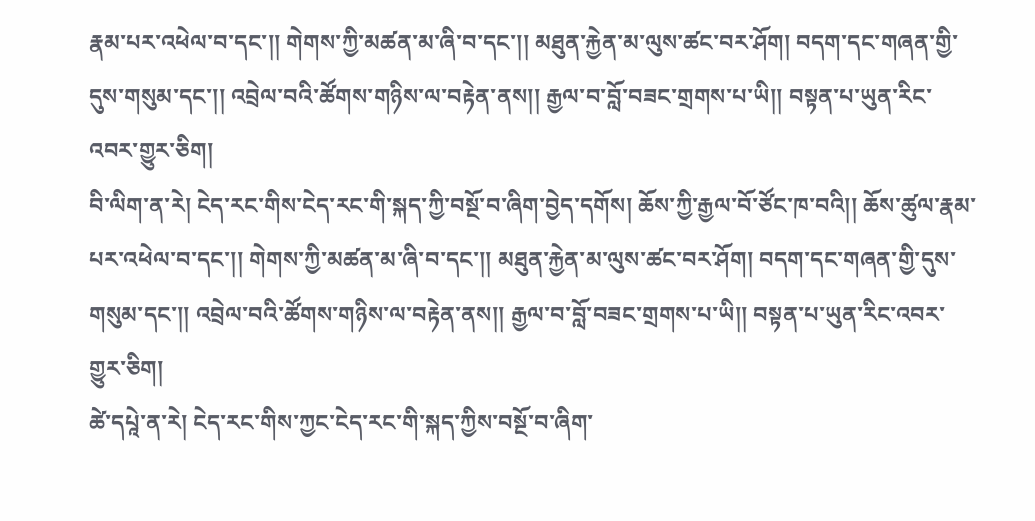རྣམ་པར་འཕེལ་བ་དང་།། གེགས་ཀྱི་མཚན་མ་ཞི་བ་དང་།། མཐུན་རྐྱེན་མ་ལུས་ཚང་བར་ཤོག། བདག་དང་གཞན་གྱི་དུས་གསུམ་དང་།། འབྲེལ་བའི་ཚོགས་གཉིས་ལ་བརྟེན་ནས།། རྒྱལ་བ་བློ་བཟང་གྲགས་པ་ཡི།། བསྟན་པ་ཡུན་རིང་འབར་གྱུར་ཅིག།
བི་ལིག་ན་རེ། ངེད་རང་གིས་ངེད་རང་གི་སྐད་ཀྱི་བསྔོ་བ་ཞིག་བྱེད་དགོས། ཆོས་ཀྱི་རྒྱལ་བོ་ཙོང་ཁ་བའི།། ཆོས་ཚུལ་རྣམ་པར་འཕེལ་བ་དང་།། གེགས་ཀྱི་མཚན་མ་ཞི་བ་དང་།། མཐུན་རྐྱེན་མ་ལུས་ཚང་བར་ཤོག། བདག་དང་གཞན་གྱི་དུས་གསུམ་དང་།། འབྲེལ་བའི་ཚོགས་གཉིས་ལ་བརྟེན་ནས།། རྒྱལ་བ་བློ་བཟང་གྲགས་པ་ཡི།། བསྟན་པ་ཡུན་རིང་འབར་གྱུར་ཅིག།
ཚེ་དཔཱེ་ན་རེ། ངེད་རང་གིས་ཀྱང་ངེད་རང་གི་སྐད་ཀྱིས་བསྔོ་བ་ཞིག་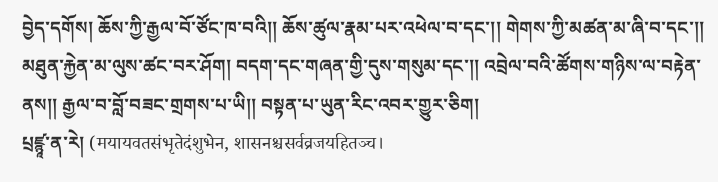བྱེད་དགོས། ཆོས་ཀྱི་རྒྱལ་བོ་ཙོང་ཁ་བའི།། ཆོས་ཚུལ་རྣམ་པར་འཕེལ་བ་དང་།། གེགས་ཀྱི་མཚན་མ་ཞི་བ་དང་།། མཐུན་རྐྱེན་མ་ལུས་ཚང་བར་ཤོག། བདག་དང་གཞན་གྱི་དུས་གསུམ་དང་།། འབྲེལ་བའི་ཚོགས་གཉིས་ལ་བརྟེན་ནས།། རྒྱལ་བ་བློ་བཟང་གྲགས་པ་ཡི།། བསྟན་པ་ཡུན་རིང་འབར་གྱུར་ཅིག།
པྲཛྙཱ་ན་རེ། (मयायवतसंभृतेदंशुभेन, शासनश्चसर्वव्रजयहितञ्च।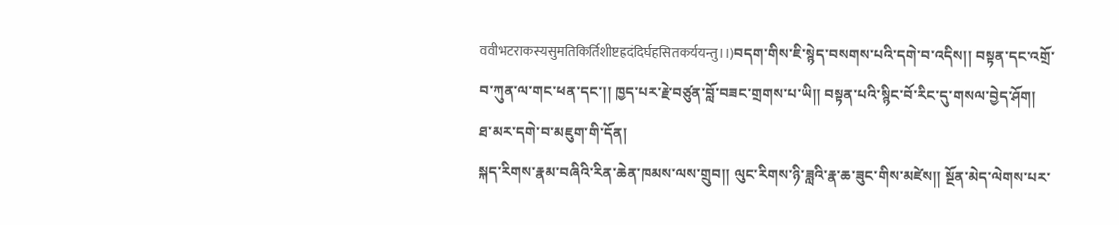ववीभटराकस्यसुमतिकिर्तिशीष्टह्रदंदिर्घहसितकर्ययन्तु।।)བདག་གིས་ཇི་སྙེད་བསགས་པའི་དགེ་བ་འདིས།། བསྟན་དང་འགྲོ་བ་ཀུན་ལ་གང་ཕན་དང་།། ཁྱད་པར་རྗེ་བཙུན་བློ་བཟང་གྲགས་པ་ཡི།། བསྟན་པའི་སྙིང་བོ་རིང་དུ་གསལ་བྱེད་ཤོག།
ཐ་མར་དགེ་བ་མཇུག་གི་དོན།
སྐད་རིགས་རྣམ་བཞིའི་རིན་ཆེན་ཁམས་ལས་གྲུབ།། ལུང་རིགས་ཉི་ཟླའི་རྣ་ཆ་ཟུང་གིས་མཛེས།། སྔོན་མེད་ལེགས་པར་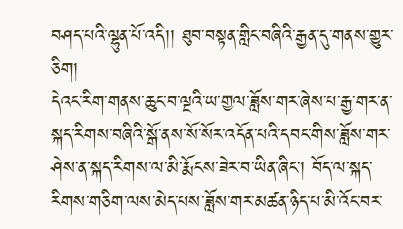བཤད་པའི་ལྷུན་པོ་འདི།། ཐུབ་བསྟན་གླིང་བཞིའི་རྒྱན་དུ་གནས་གྱུར་ཅིག།
དེའང་རིག་གནས་ཆུང་བ་ལྔའི་ཡ་གྱལ་ཟློས་གར་ཞེས་པ་རྒྱ་གར་ན་སྐད་རིགས་བཞིའི་སྒོ་ནས་སོ་སོར་འདོན་པའི་དབང་གིས་ཟློས་གར་ཤེས་ན་སྐད་རིགས་ལ་མི་རྨོངས་ཟེར་བ་ཡིན་ཞིང་། བོད་ལ་སྐད་རིགས་གཅིག་ལས་མེད་པས་ཟློས་གར་མཚན་ཉིད་པ་མི་འོང་བར་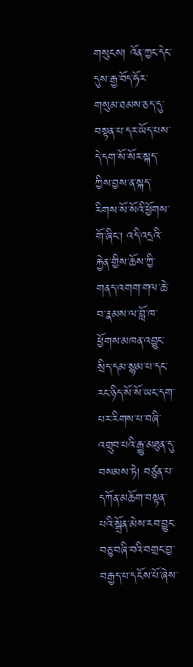གསུངས། འོན་ཀྱང་དེང་དུས་རྒྱ་བོད་ཧོར་གསུམ་ཐམས་ཅད་དུ་བསྟན་པ་དར་ཡོད་པས་དེ་དག་སོ་སོར་སྐད་ཀྱིས་བྱས་ན་སྐད་རིགས་སོ་སོའི་ཕྱོགས་གོ་ཞིང་། འདི་འདྲའི་རྐྱེན་གྱིས་ཆོས་ཀྱི་གནད་འགག་གལ་ཆེ་བ་རྣམས་ལ་བློ་ཁ་ཕྱོགས་མཁན་འབྱུང་སྲིད་དམ་སྙམ་པ་དང་རང་ཉིད་སོ་སོ་ཡང་དག་པར་རིགས་པ་བཞི་འགྲུབ་པའི་རྒྱུ་མཐུན་དུ་བསམས་ཏེ། བཙུན་པ་དཀོན་མཆོག་བསྟན་པའི་སྒྲོན་མེས་རབ་བྱུང་བཅུ་བཞི་བའི་བགྲང་བྱ་བརྒྱད་པ་དངོས་པོ་ཞེས་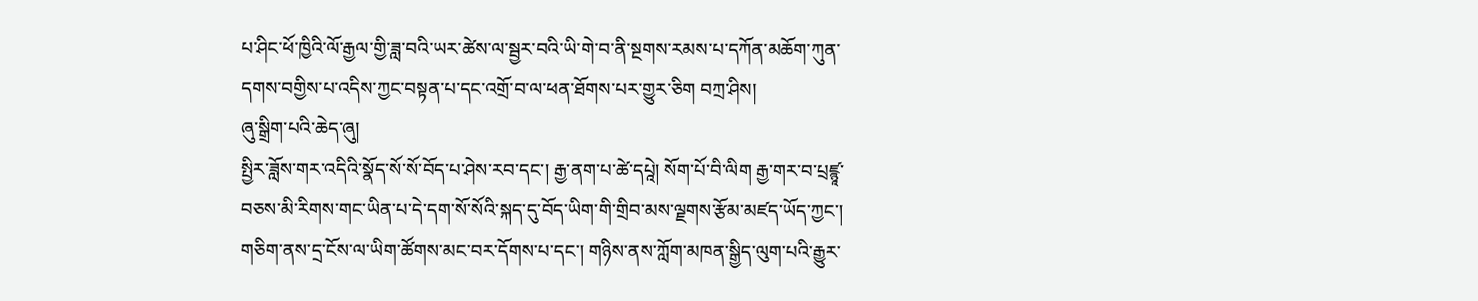པ་ཤིང་ཕོ་ཁྱིའི་ལོ་རྒྱལ་གྱི་ཟླ་བའི་ཡར་ཚེས་ལ་སྦྱར་བའི་ཡི་གེ་བ་ནི་སྔགས་རམས་པ་དཀོན་མཆོག་ཀུན་དགས་བགྱིས་པ་འདིས་ཀྱང་བསྟན་པ་དང་འགྲོ་བ་ལ་ཕན་ཐོགས་པར་གྱུར་ཅིག བཀྲ་ཤིས།
ཞུ་སྒྲིག་པའི་ཆེད་ཞུ།
སྤྱིར་ཟློས་གར་འདིའི་སྣོད་སོ་སོ་བོད་པ་ཤེས་རབ་དང་། རྒྱ་ནག་པ་ཚེ་དཔཱེ། སོག་པོ་བི་ལིག རྒྱ་གར་བ་པྲཛྙཱ་བཅས་མི་རིགས་གང་ཡིན་པ་དེ་དག་སོ་སོའི་སྐད་དུ་བོད་ཡིག་གི་གྲིབ་མས་ལྗགས་རྩོམ་མཛད་ཡོད་ཀྱང་། གཅིག་ནས་དྲ་ངོས་ལ་ཡིག་ཚོགས་མང་བར་དོགས་པ་དང་། གཉིས་ནས་ཀློག་མཁན་སྒྱིད་ལུག་པའི་རྒྱུར་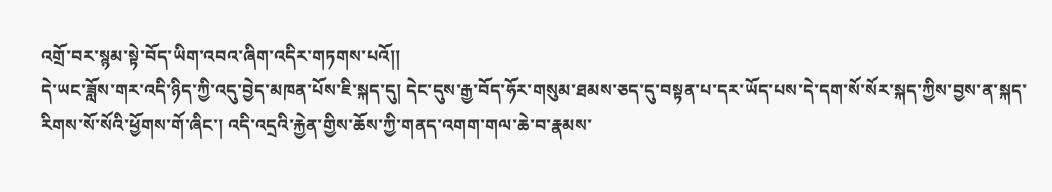འགྲོ་བར་སྙམ་སྟེ་བོད་ཡིག་འབའ་ཞིག་འདིར་གཏགས་པའོ།།
དེ་ཡང་ཟློས་གར་འདི་ཉིད་ཀྱི་འདུ་བྱེད་མཁན་པོས་ཇི་སྐད་དུ། དེང་དུས་རྒྱ་བོད་ཧོར་གསུམ་ཐམས་ཅད་དུ་བསྟན་པ་དར་ཡོད་པས་དེ་དག་སོ་སོར་སྐད་ཀྱིས་བྱས་ན་སྐད་རིགས་སོ་སོའི་ཕྱོགས་གོ་ཞིང་། འདི་འདྲའི་རྐྱེན་གྱིས་ཆོས་ཀྱི་གནད་འགག་གལ་ཆེ་བ་རྣམས་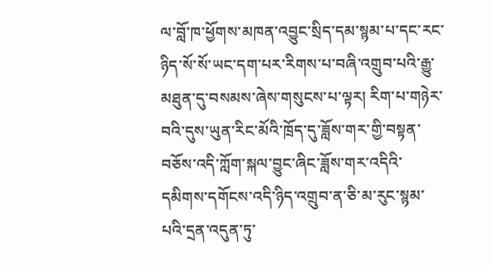ལ་བློ་ཁ་ཕྱོགས་མཁན་འབྱུང་སྲིད་དམ་སྙམ་པ་དང་རང་ཉིད་སོ་སོ་ཡང་དག་པར་རིགས་པ་བཞི་འགྲུབ་པའི་རྒྱུ་མཐུན་དུ་བསམས་ཞེས་གསུངས་པ་ལྟར། རིག་པ་གཉེར་བའི་དུས་ཡུན་རིང་མོའི་ཁྲོད་དུ་ཟློས་གར་གྱི་བསྟན་བཅོས་འདི་ཀློག་སྐལ་བྱུང་ཞིང་ཟློས་གར་འདིའི་དམིགས་དགོངས་འདི་ཉིད་འགྲུབ་ན་ཅི་མ་རུང་སྙམ་པའི་དྲན་འདུན་ཏུ་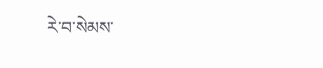རེ་བ་སེམས་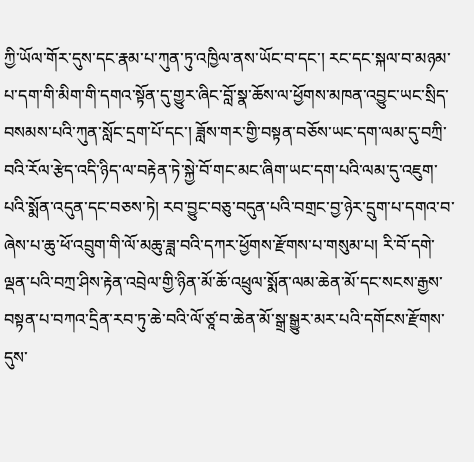ཀྱི་ཡོལ་གོར་དུས་དང་རྣམ་པ་ཀུན་ཏུ་འཁྱིལ་ནས་ཡོང་བ་དང་། རང་དང་སྐལ་བ་མཉམ་པ་དག་གི་མིག་གི་དགའ་སྟོན་དུ་གྱུར་ཞིང་བློ་སྣ་ཆོས་ལ་ཕྱོགས་མཁན་འབྱུང་ཡང་སྲིད་བསམས་པའི་ཀུན་སློང་དྲག་པོ་དང་། ཟློས་གར་གྱི་བསྟན་བཅོས་ཡང་དག་ལམ་དུ་བཀྲི་བའི་རོལ་རྩེད་འདི་ཉིད་ལ་བརྟེན་ཏེ་སྐྱེ་བོ་གང་མང་ཞིག་ཡང་དག་པའི་ལམ་དུ་འཇུག་པའི་སྨོན་འདུན་དང་བཅས་ཏེ། རབ་བྱུང་བཅུ་བདུན་པའི་བགྲང་བྱ་ཉེར་དྲུག་པ་དགའ་བ་ཞེས་པ་ཆུ་ཕོ་འབྲུག་གི་ལོ་མཆུ་ཟླ་བའི་དཀར་ཕྱོགས་རྫོགས་པ་གསུམ་པ། རི་བོ་དགེ་ལྡན་པའི་བཀྲ་ཤིས་རྟེན་འབྲེལ་གྱི་ཉིན་མོ་ཆོ་འཕྲུལ་སྨོན་ལམ་ཆེན་མོ་དང་སངས་རྒྱས་བསྟན་པ་བཀའ་དྲིན་རབ་ཏུ་ཆེ་བའི་ལོ་ཙཱ་བ་ཆེན་མོ་སྒྲ་སྒྱུར་མར་པའི་དགོངས་རྫོགས་དུས་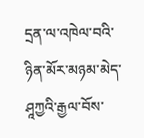དྲན་ལ་འཁེལ་བའི་ཉིན་མོར་མཉམ་མེད་ཤཱཀྱའི་རྒྱལ་བོས་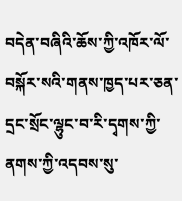བདེན་བཞིའི་ཆོས་ཀྱི་འཁོར་ལོ་བསྐོར་སའི་གནས་ཁྱད་པར་ཅན་དྲང་སྲོང་ལྷུང་བ་རི་དྭགས་ཀྱི་ནགས་ཀྱི་འདབས་སུ་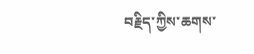བརྗིད་ཀྱིས་ཆགས་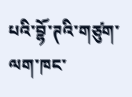པའི་བྷོ་ཊའི་གཙུག་ལག་ཁང་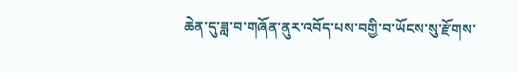ཆེན་དུ་ཟླ་བ་གཞོན་ནུར་འབོད་པས་བགྱི་བ་ཡོངས་སུ་རྫོགས་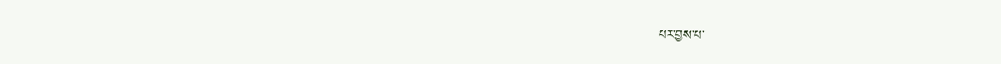པར་བྱས་པ་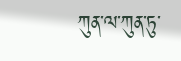ཀུན་ལ་ཀུན་ཏུ་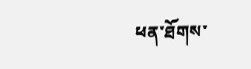ཕན་ཐོགས་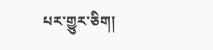པར་གྱུར་ཅིག།